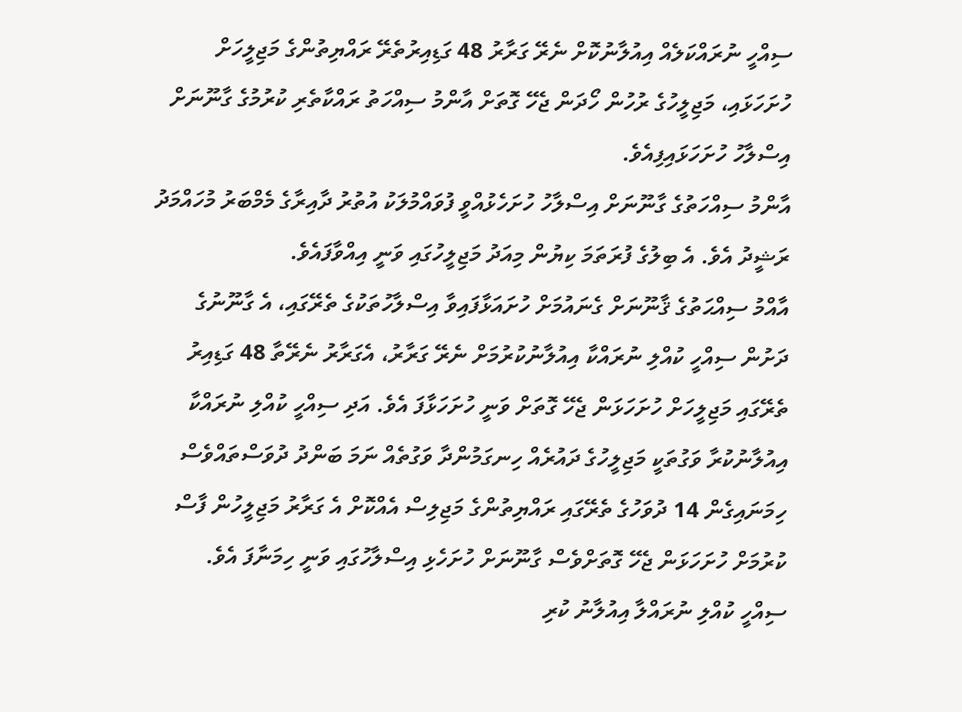ސިއްހީ ނުރައްކަލެއް އިއުލާނުކޮށް ނެރޭ ގަރާރު 48 ގަޑިއިރުތެރޭ ރައްޔިތުންގެ މަޖިލީހަށް ހުށަހަޅައި، މަޖިލީހުގެ ރުހުން ހޯދަން ޖެހޭ ގޮތަށް އާންމު ސިއްހަތު ރައްކާތެރި ކުރުމުގެ ގާނޫނަށް އިސްލާހު ހުށަހަޅައިފިއެވެ.
އާންމު ސިއްހަތުގެ ގާނޫނަށް އިސްލާހު ހުށަހެޅުއްވީ ފުވައްމުލަކު އުތުރު ދާއިރާގެ މެމްބަރު މުހައްމަދު ރަޝީދު އެވެ. އެ ބިލުގެ ފުރަތަމަ ކިޔުން މިއަދު މަޖިލީހުގައި ވަނީ އިއްވާފައެވެ.
އާއްމު ސިއްޙަތުގެ ޤާނޫނަށް ގެނައުމަށް ހުށައަޅާފައިވާ އިސްލާހުތަކުގެ ތެރޭގައި، އެ ގާނޫނުގެ ދަށުން ސިއްހީ ކުއްލި ނުރައްކާ އިއުލާނުކުރުމަށް ނެރޭ ގަރާރު، އެގަރާރު ނެރޭތާ 48 ގަޑިއިރު ތެރޭގައި މަޖިލީހަށް ހުށަހަޅަން ޖެހޭ ގޮތަށް ވަނީ ހުށަހަޅާފަ އެވެ. އަދި ސިއްހީ ކުއްލި ނުރައްކާ އިއުލާނުކުރާ ވަގުތަކީ މަޖިލީހުގެ ދައުރެއް ހިނގަމުންދާ ވަގުތެއް ނަމަ ބަންދު ދުވަސްތައްވެސް ހިމަނައިގެން 14 ދުވަހުގެ ތެރޭގައި ރައްޔިތުންގެ މަޖިލިސް އެއްކޮށް އެ ގަރާރު މަޖިލީހުން ފާސް ކުރުމަށް ހުށަހަޅަން ޖެހޭ ގޮތަށްވެސް ގާނޫނަށް ހުށަހެޅި އިސްލާހުގައި ވަނީ ހިމަނާފަ އެވެ.
ސިއްހީ ކުއްލި ނުރައްލާ އިއުލާނު ކުރި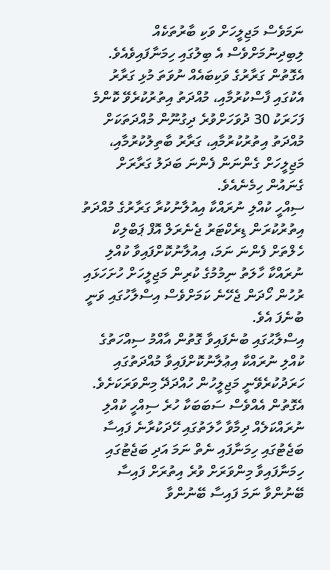ނަމަވެސް މަޖިލީހަށް ވަކި ބާރުތަކެއް ލިބިދިނުމަށްވެސް އެ ބިލުގައި ހިމަނާފައިވެއެވެ. އެގޮތުން ގަރާރުގެ ވަކިބައެއް ނުވަތަ މުޅި ގަރާރު އެކުގައި ފާސްކުރުމާއި، މުއްދަތު އިތުރުކުރެވޭ ކޮންމެ ފަހަރަކު 30 ދުވަހަށްވުރެ ދިގުނޫން މުއްދަތަކަށް މުއްދަތު އިތުރުކުރުމާއި، ގަރާރު ބާތިލުކުރުމާއި، މަޖިލީހަށް ގެންނަން ފެންނަ ބަދަލު ގަރާރަށް ގެނައުން ހިމެނެއެވެ.
ސިއްހީ ކުއްލި ނުރައްކާ އިއުލާނުކުރާ ގަރާރުގެ މުއްދަތު އިތުރުކުރަން ޑިރެކްޓަރު ޖެނެރަލް އޮފް ޕަބްލިކް ހެލްތަށް ފެންނަ ނަމަ، އިއުލާނުކޮށްފައިވާ ކުއްލި ނުރައްކާ ހާލަތު ނިމުމުގެ ކުރިން މަޖިލީހަށް ހުށަހަޅައި ރުހުން ހޯދަން ޖެހޭނެ ކަމަށްވެސް އިސްލާހުގައި ވަނީ ބުނެފަ އެވެ.
އިސްލާޙުގައި ބުނެފައިވާ ގޮތުން އާއްމު ސިއްހަތުގެ ކުއްލި ނުރައްކާ އިޢުލާނުކޮށްފައިވާ މުއްދަތުގައި ހަރަދުކުރެވޭނީ މަޖިލީހުން ހުއްދަދޭ މިންވަރަކަށެވެ. އެގޮތުން އެއްވެސް ސަބަބަކާ ހުރެ ސިއްހީ ކުއްލި ނުރައްކަލެއް ދިމާވާ ހާލަތުގައި ހޭދަކުރާނެ ފައިސާ ބަޖެޓުގައި ހިމަނާފައި ނެތް ނަމަ އަދި ބަޖެޓުގައި ހިމަނާފައިވާ މިންވަރަށް ވުރެ އިތުރަށް ފައިސާ ބޭނުންވާ ނަމަ ފައިސާ ބޭނުންވާ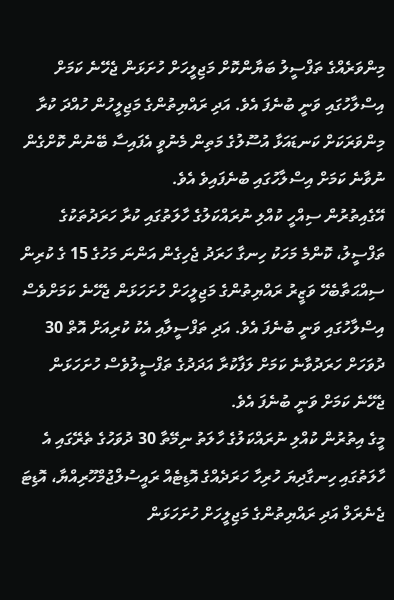މިންވަރެއްގެ ތަފްސީލު ބަޔާންކޮށް މަޖިލީހަށް ހުށަޅަން ޖެހޭނެ ކަމަށް އިސްލާހުގައި ވަނީ ބުނެފަ އެވެ. އަދި ރައްޔިތުންގެ މަޖިލީހުން ހުއްދަ ކުރާ މިންވަރަކަށް ކަނޑައަޅާ އުސޫލުގެ މަތިން މެނުވީ އެފައިސާ ބޭނުން ކޮށްގެން ނުވާނެ ކަމަށް އިސްލާހުގައި ބުނެފައިވެ އެވެ.
އޭގެއިތުރުން ސިއްހީ ކުއްލި ނުރައްކަލުގެ ހާލަތުގައި ކުރާ ހަރަދުތަކުގެ ތަފްސީލު، ކޮންމެ މަހަކު ހިނގާ ހަރަދު ޖެހިގެން އަންނަ މަހުގެ 15 ގެ ކުރިން ސިއްޙަތާބެހޭ ވަޒީރު ރައްޔިތުންގެ މަޖިލީހަށް ހުށަހަޅަން ޖެހޭނެ ކަމަށްވެސް އިސްލާހުގައި ވަނީ ބުނެފަ އެވެ. އަދި ތަފްސީލާއި އެކު ކުރިއަށް އޮތް 30 ދުވަހަށް ހަރަދުވާނެ ކަމަށް ލަފާކުރާ އަދަދުގެ ތަފްސީލުވެސް ހުށަހަޅަން ޖެހޭނެ ކަމަށް ވަނީ ބުނެފަ އެވެ.
މީގެ އިތުރުން ކުއްލި ނުރައްކަލުގެ ހާލަތު ނިމޭތާ 30 ދުވަހުގެ ތެރޭގައި އެ ހާލަތުގައި ހިނގާދިޔަ ހުރިހާ ހަރަދެއްގެ އޮޑިޓެއް ރައީސުލްޖުމްހޫރިއްޔާ، އޮޑިޓަ ޖެނެރަލް އަދި ރައްޔިތުންގެ މަޖިލީހަށް ހުށަހަޅަން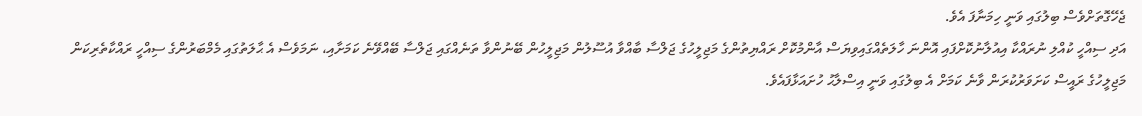ޖެހޭގޮތަށްވެސް ބިލުގައި ވަނީ ހިމަނާފަ އެވެ.
އަދި ސިއްހީ ކުއްލި ނުރައްކާ އިއުލާނުކޮށްފައި އޮންނަ ހާލަތެއްގައިވިޔަސް އާންމުކޮށް ރައްޔިތުންގެ މަޖިލީހުގެ ޖަލްސާ ބާއްވާ އުސޫލުން މަޖިލީހުން ބޭނުންވާ ތަނެއްގައި ޖަލްސާ ބޭއްވޭނެ ކަމަށާއި، ނަމަވެސް އެ ޙާލަތުގައި މެމްބަރުންގެ ސިއްހީ ރައްކާތެރިކަން މަޖިލީހުގެ ރައީސް ކަށަވަރުކުރަން ވާނެ ކަމަށް އެ ބިލުގައި ވަނީ އިސްލާޙު ހުށައަޅާފައެވެ.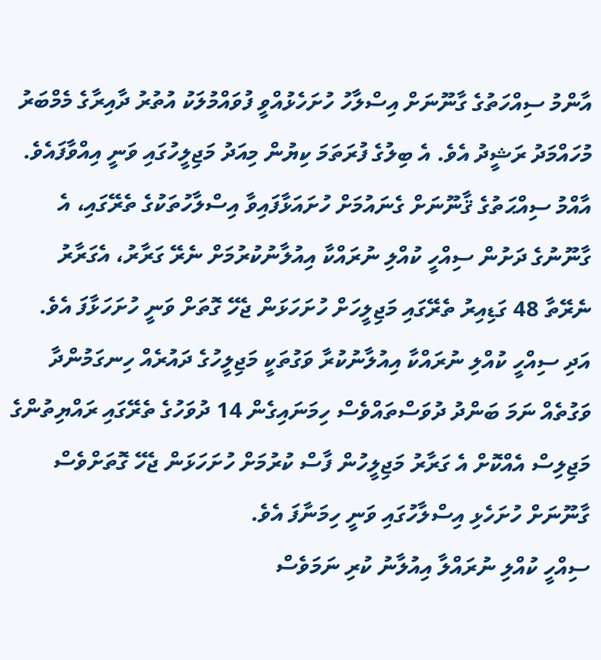އާންމު ސިއްހަތުގެ ގާނޫނަށް އިސްލާހު ހުށަހެޅުއްވީ ފުވައްމުލަކު އުތުރު ދާއިރާގެ މެމްބަރު މުހައްމަދު ރަޝީދު އެވެ. އެ ބިލުގެ ފުރަތަމަ ކިޔުން މިއަދު މަޖިލީހުގައި ވަނީ އިއްވާފައެވެ.
އާއްމު ސިއްޙަތުގެ ޤާނޫނަށް ގެނައުމަށް ހުށައަޅާފައިވާ އިސްލާހުތަކުގެ ތެރޭގައި، އެ ގާނޫނުގެ ދަށުން ސިއްހީ ކުއްލި ނުރައްކާ އިއުލާނުކުރުމަށް ނެރޭ ގަރާރު، އެގަރާރު ނެރޭތާ 48 ގަޑިއިރު ތެރޭގައި މަޖިލީހަށް ހުށަހަޅަން ޖެހޭ ގޮތަށް ވަނީ ހުށަހަޅާފަ އެވެ. އަދި ސިއްހީ ކުއްލި ނުރައްކާ އިއުލާނުކުރާ ވަގުތަކީ މަޖިލީހުގެ ދައުރެއް ހިނގަމުންދާ ވަގުތެއް ނަމަ ބަންދު ދުވަސްތައްވެސް ހިމަނައިގެން 14 ދުވަހުގެ ތެރޭގައި ރައްޔިތުންގެ މަޖިލިސް އެއްކޮށް އެ ގަރާރު މަޖިލީހުން ފާސް ކުރުމަށް ހުށަހަޅަން ޖެހޭ ގޮތަށްވެސް ގާނޫނަށް ހުށަހެޅި އިސްލާހުގައި ވަނީ ހިމަނާފަ އެވެ.
ސިއްހީ ކުއްލި ނުރައްލާ އިއުލާނު ކުރި ނަމަވެސް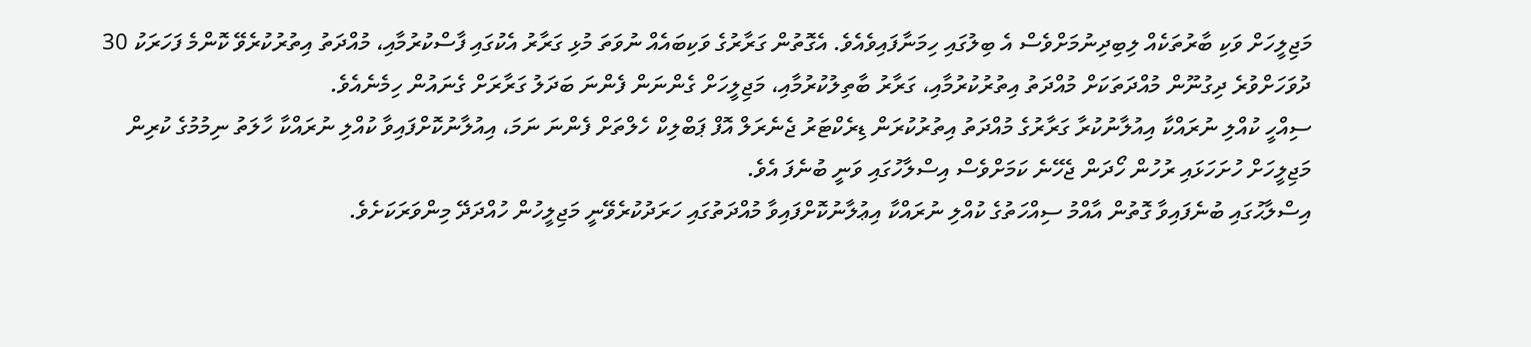މަޖިލީހަށް ވަކި ބާރުތަކެއް ލިބިދިނުމަށްވެސް އެ ބިލުގައި ހިމަނާފައިވެއެވެ. އެގޮތުން ގަރާރުގެ ވަކިބައެއް ނުވަތަ މުޅި ގަރާރު އެކުގައި ފާސްކުރުމާއި، މުއްދަތު އިތުރުކުރެވޭ ކޮންމެ ފަހަރަކު 30 ދުވަހަށްވުރެ ދިގުނޫން މުއްދަތަކަށް މުއްދަތު އިތުރުކުރުމާއި، ގަރާރު ބާތިލުކުރުމާއި، މަޖިލީހަށް ގެންނަން ފެންނަ ބަދަލު ގަރާރަށް ގެނައުން ހިމެނެއެވެ.
ސިއްހީ ކުއްލި ނުރައްކާ އިއުލާނުކުރާ ގަރާރުގެ މުއްދަތު އިތުރުކުރަން ޑިރެކްޓަރު ޖެނެރަލް އޮފް ޕަބްލިކް ހެލްތަށް ފެންނަ ނަމަ، އިއުލާނުކޮށްފައިވާ ކުއްލި ނުރައްކާ ހާލަތު ނިމުމުގެ ކުރިން މަޖިލީހަށް ހުށަހަޅައި ރުހުން ހޯދަން ޖެހޭނެ ކަމަށްވެސް އިސްލާހުގައި ވަނީ ބުނެފަ އެވެ.
އިސްލާޙުގައި ބުނެފައިވާ ގޮތުން އާއްމު ސިއްހަތުގެ ކުއްލި ނުރައްކާ އިޢުލާނުކޮށްފައިވާ މުއްދަތުގައި ހަރަދުކުރެވޭނީ މަޖިލީހުން ހުއްދަދޭ މިންވަރަކަށެވެ.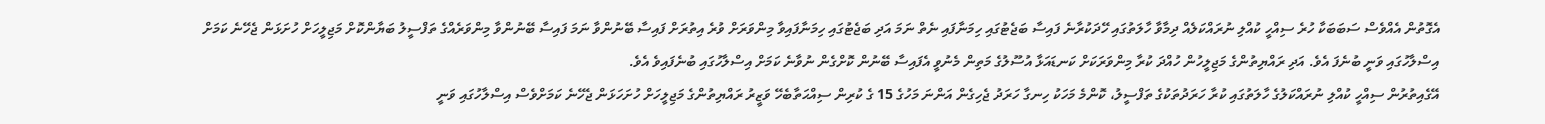އެގޮތުން އެއްވެސް ސަބަބަކާ ހުރެ ސިއްހީ ކުއްލި ނުރައްކަލެއް ދިމާވާ ހާލަތުގައި ހޭދަކުރާނެ ފައިސާ ބަޖެޓުގައި ހިމަނާފައި ނެތް ނަމަ އަދި ބަޖެޓުގައި ހިމަނާފައިވާ މިންވަރަށް ވުރެ އިތުރަށް ފައިސާ ބޭނުންވާ ނަމަ ފައިސާ ބޭނުންވާ މިންވަރެއްގެ ތަފްސީލު ބަޔާންކޮށް މަޖިލީހަށް ހުށަޅަން ޖެހޭނެ ކަމަށް އިސްލާހުގައި ވަނީ ބުނެފަ އެވެ. އަދި ރައްޔިތުންގެ މަޖިލީހުން ހުއްދަ ކުރާ މިންވަރަކަށް ކަނޑައަޅާ އުސޫލުގެ މަތިން މެނުވީ އެފައިސާ ބޭނުން ކޮށްގެން ނުވާނެ ކަމަށް އިސްލާހުގައި ބުނެފައިވެ އެވެ.
އޭގެއިތުރުން ސިއްހީ ކުއްލި ނުރައްކަލުގެ ހާލަތުގައި ކުރާ ހަރަދުތަކުގެ ތަފްސީލު، ކޮންމެ މަހަކު ހިނގާ ހަރަދު ޖެހިގެން އަންނަ މަހުގެ 15 ގެ ކުރިން ސިއްޙަތާބެހޭ ވަޒީރު ރައްޔިތުންގެ މަޖިލީހަށް ހުށަހަޅަން ޖެހޭނެ ކަމަށްވެސް އިސްލާހުގައި ވަނީ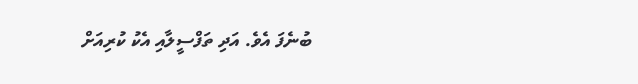ބުނެފަ އެވެ. އަދި ތަފްސީލާއި އެކު ކުރިއަށް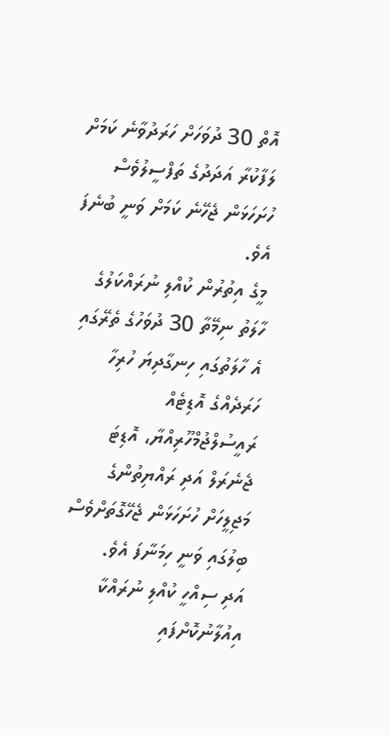އޮތް 30 ދުވަހަށް ހަރަދުވާނެ ކަމަށް ލަފާކުރާ އަދަދުގެ ތަފްސީލުވެސް ހުށަހަޅަން ޖެހޭނެ ކަމަށް ވަނީ ބުނެފަ އެވެ.
މީގެ އިތުރުން ކުއްލި ނުރައްކަލުގެ ހާލަތު ނިމޭތާ 30 ދުވަހުގެ ތެރޭގައި އެ ހާލަތުގައި ހިނގާދިޔަ ހުރިހާ ހަރަދެއްގެ އޮޑިޓެއް ރައީސުލްޖުމްހޫރިއްޔާ، އޮޑިޓަ ޖެނެރަލް އަދި ރައްޔިތުންގެ މަޖިލީހަށް ހުށަހަޅަން ޖެހޭގޮތަށްވެސް ބިލުގައި ވަނީ ހިމަނާފަ އެވެ.
އަދި ސިއްހީ ކުއްލި ނުރައްކާ އިއުލާނުކޮށްފައި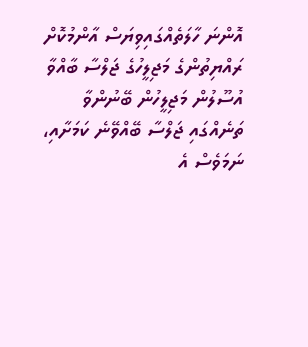އޮންނަ ހާލަތެއްގައިވިޔަސް އާންމުކޮށް ރައްޔިތުންގެ މަޖިލީހުގެ ޖަލްސާ ބާއްވާ އުސޫލުން މަޖިލީހުން ބޭނުންވާ ތަނެއްގައި ޖަލްސާ ބޭއްވޭނެ ކަމަށާއި، ނަމަވެސް އެ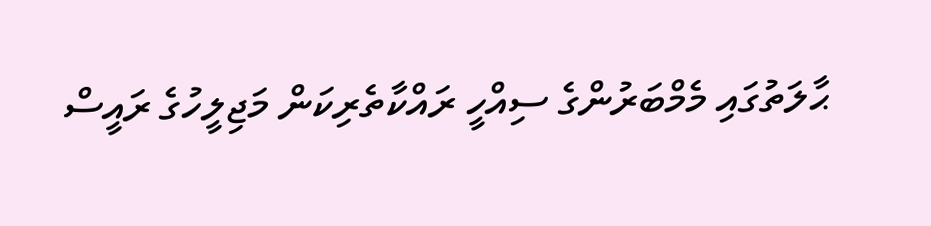ޙާލަތުގައި މެމްބަރުންގެ ސިއްހީ ރައްކާތެރިކަން މަޖިލީހުގެ ރައީސް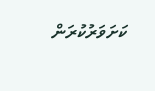ކަށަވަރުކުރަން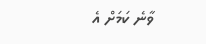ވާނެ ކަމަށް އެ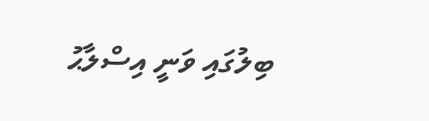ބިލުގައި ވަނީ އިސްލާޙު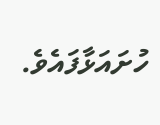ހުށައަޅާފައެވެ.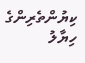ކިޔުންތެރިންގެ ހިޔާލު